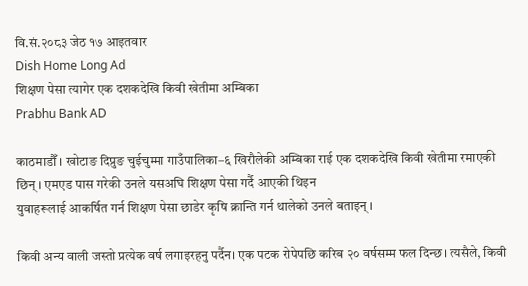वि.सं.२०८३ जेठ १७ आइतवार
Dish Home Long Ad
शिक्षण पेसा त्यागेर एक दशकदेखि किवी खेतीमा अम्बिका
Prabhu Bank AD

काठमाडौँ । खोटाङ दिप्रुङ चुईचुम्मा गाउँपालिका–६ खिरौलेकी अम्बिका राई एक दशकदेखि किवी खेतीमा रमाएकी छिन् । एमएड पास गरेकी उनले यसअघि शिक्षण पेसा गर्दै आएकी थिइन
युवाहरूलाई आकर्षित गर्न शिक्षण पेसा छाडेर कृषि क्रान्ति गर्न थालेको उनले बताइन् ।

किवी अन्य वाली जस्तो प्रत्येक वर्ष लगाइरहनु पर्दैन। एक पटक रोपेपछि करिब २० वर्षसम्म फल दिन्छ। त्यसैले, किवी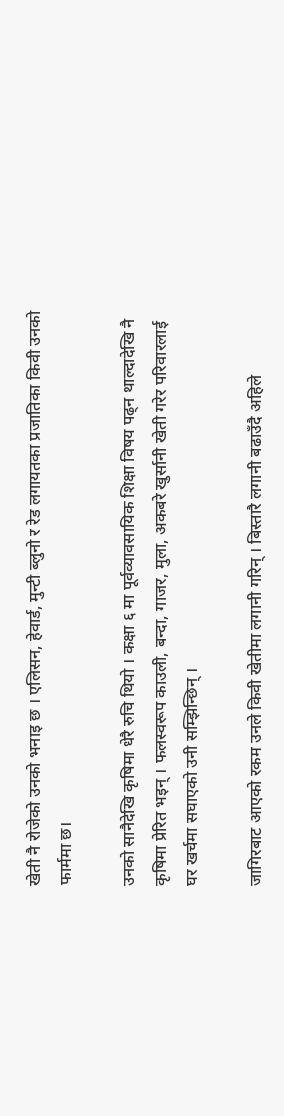खेती नै रोजेको उनको भनाइ छ । एलिसन, हेवार्ड, मुन्टी ब्लुनो र रेड लगायतका प्रजातिका किवी उनको फार्ममा छ।

उनको सानैदेखि कृषिमा धेरै रुचि थियो । कक्षा ६ मा पूर्वव्यावसायिक शिक्षा विषय पढ्न थाल्दादेखि नै कृषिमा प्रेरित भइन् । फलस्वरूप काउली, बन्दा, गाजर, मुला, अकबरे खुर्सानी खेती गरेर परिवारलाई घर खर्चमा सघाएको उनी सम्झिन्छिन् ।

जागिरबाट आएको रकम उनले किवी खेतीमा लगानी गरिन् । बिस्तारै लगानी बढाउँदै अहिले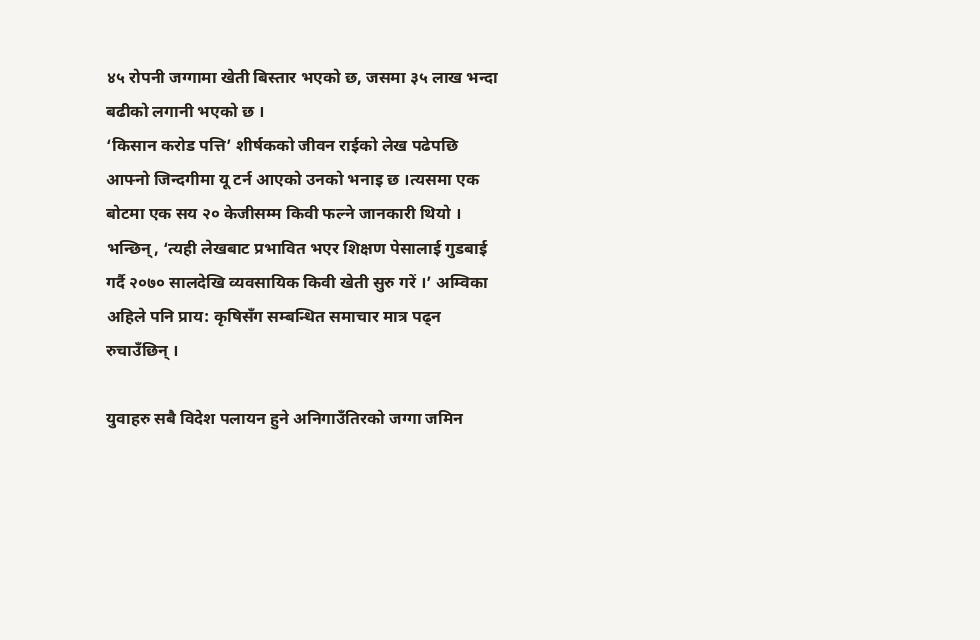४५ रोपनी जग्गामा खेती बिस्तार भएको छ, जसमा ३५ लाख भन्दा बढीको लगानी भएको छ ।
‘किसान करोड पत्ति’ शीर्षकको जीवन राईको लेख पढेपछि आफ्नो जिन्दगीमा यू टर्न आएको उनको भनाइ छ ।त्यसमा एक बोटमा एक सय २० केजीसम्म किवी फल्ने जानकारी थियो । भन्छिन्, ‘त्यही लेखबाट प्रभावित भएर शिक्षण पेसालाई गुडबाई गर्दै २०७० सालदेखि व्यवसायिक किवी खेती सुरु गरें ।’ अम्विका अहिले पनि प्राय: कृषिसँग सम्बन्धित समाचार मात्र पढ्न रुचाउँछिन् ।

युवाहरु सबै विदेश पलायन हुने अनिगाउँतिरको जग्गा जमिन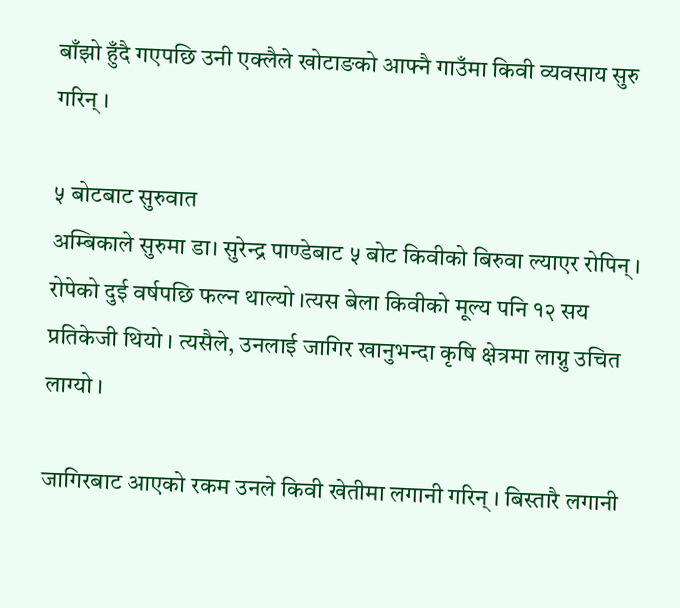बाँझो हुँदै गएपछि उनी एक्लैले खोटाङको आफ्नै गाउँमा किवी व्यवसाय सुरु गरिन् ।

५ बोटबाट सुरुवात
अम्बिकाले सुरुमा डा। सुरेन्द्र पाण्डेबाट ५ बोट किवीको बिरुवा ल्याएर रोपिन् । रोपेको दुई वर्षपछि फल्न थाल्यो ।त्यस बेला किवीको मूल्य पनि १२ सय प्रतिकेजी थियो । त्यसैले, उनलाई जागिर खानुभन्दा कृषि क्षेत्रमा लाग्नु उचित लाग्यो ।

जागिरबाट आएको रकम उनले किवी खेतीमा लगानी गरिन् । बिस्तारै लगानी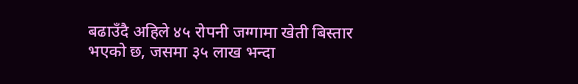बढाउँदै अहिले ४५ रोपनी जग्गामा खेती बिस्तार भएको छ, जसमा ३५ लाख भन्दा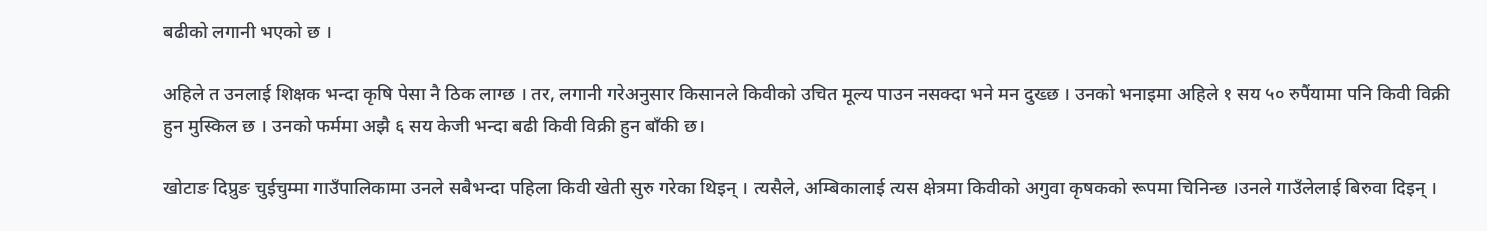बढीको लगानी भएको छ ।

अहिले त उनलाई शिक्षक भन्दा कृषि पेसा नै ठिक लाग्छ । तर, लगानी गरेअनुसार किसानले किवीको उचित मूल्य पाउन नसक्दा भने मन दुख्छ । उनको भनाइमा अहिले १ सय ५० रुपैंयामा पनि किवी विक्री हुन मुस्किल छ । उनको फर्ममा अझै ६ सय केजी भन्दा बढी किवी विक्री हुन बाँकी छ।

खोटाङ दिप्रुङ चुईचुम्मा गाउँपालिकामा उनले सबैभन्दा पहिला किवी खेती सुरु गरेका थिइन् । त्यसैले, अम्बिकालाई त्यस क्षेत्रमा किवीको अगुवा कृषकको रूपमा चिनिन्छ ।उनले गाउँलेलाई बिरुवा दिइन् ।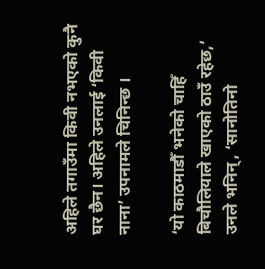अहिले तगाउँमा किवी नभएको कुनै घर छैन। अहिले उनलाई ‘किवी नाना’ उपनामले चिनिन्छ ।

‘यो काठमाडौँ भनेको चाहिँ बिचौलियाले खाएको ठाउँ रहेछ,’ उनले भनिन्, ‘सानोतिनो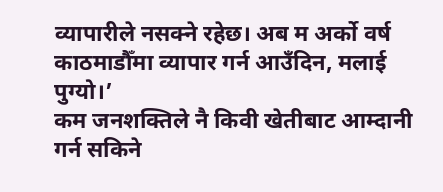व्यापारीले नसक्ने रहेछ। अब म अर्को वर्ष काठमाडौँमा व्यापार गर्न आउँदिन, मलाई पुग्यो।’
कम जनशक्तिले नै किवी खेतीबाट आम्दानी गर्न सकिने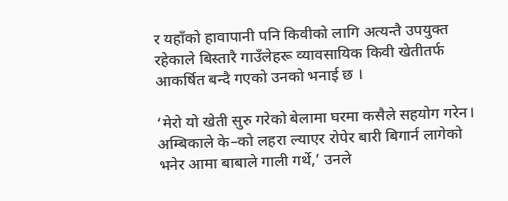र यहाँको हावापानी पनि किवीको लागि अत्यन्तै उपयुक्त रहेकाले बिस्तारै गाउँलेहरू व्यावसायिक किवी खेतीतर्फ आकर्षित बन्दै गएको उनको भनाई छ ।

‘मेरो यो खेती सुरु गरेको बेलामा घरमा कसैले सहयोग गरेन। अम्बिकाले के–को लहरा ल्याएर रोपेर बारी बिगार्न लागेको भनेर आमा बाबाले गाली गर्थे,’ उनले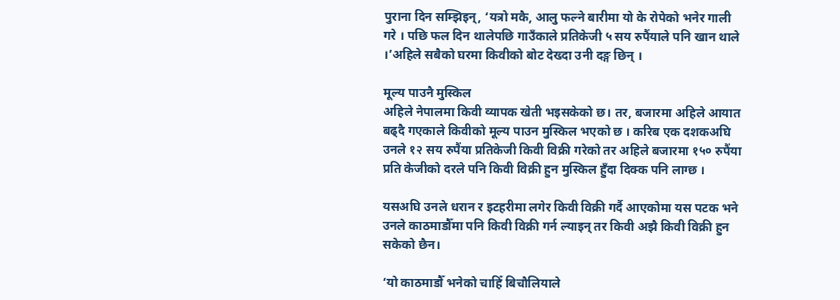पुराना दिन सम्झिइन्, ‘यत्रो मकै, आलु फल्ने बारीमा यो के रोपेको भनेर गाली गरे । पछि फल दिन थालेपछि गाउँकाले प्रतिकेजी ५ सय रुपैंयाले पनि खान थाले ।’अहिले सबैको घरमा किवीको बोट देख्दा उनी दङ्ग छिन् ।

मूल्य पाउनै मुस्किल
अहिले नेपालमा किवी व्यापक खेती भइसकेको छ। तर, बजारमा अहिले आयात बढ्दै गएकाले किवीको मूल्य पाउन मुस्किल भएको छ । करिब एक दशकअघि उनले १२ सय रुपैंया प्रतिकेजी किवी विक्री गरेको तर अहिले बजारमा १५० रुपैंया प्रति केजीको दरले पनि किवी विक्री हुन मुस्किल हुँदा दिक्क पनि लाग्छ ।

यसअघि उनले धरान र इटहरीमा लगेर किवी विक्री गर्दै आएकोमा यस पटक भने उनले काठमाडौँमा पनि किवी विक्री गर्न ल्याइन् तर किवी अझै किवी विक्री हुन सकेको छैन।

‘यो काठमाडौँ भनेको चाहिँ बिचौलियाले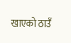खाएको ठाउँ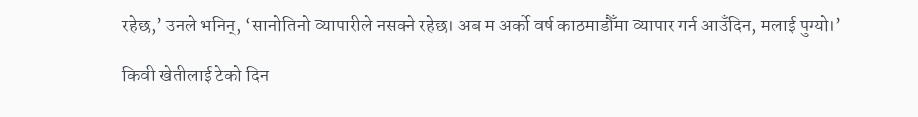रहेछ,’ उनले भनिन्, ‘सानोतिनो व्यापारीले नसक्ने रहेछ। अब म अर्को वर्ष काठमाडौँमा व्यापार गर्न आउँदिन, मलाई पुग्यो।’

किवी खेतीलाई टेको दिन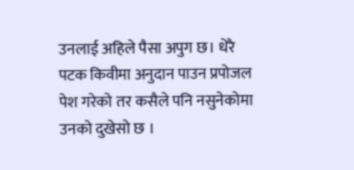उनलाई अहिले पैसा अपुग छ। धेरै पटक किवीमा अनुदान पाउन प्रपोजल पेश गरेको तर कसैले पनि नसुनेकोमा उनको दुखेसो छ ।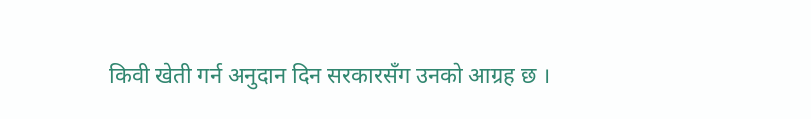किवी खेती गर्न अनुदान दिन सरकारसँग उनको आग्रह छ ।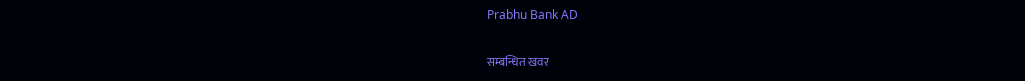Prabhu Bank AD

सम्बन्धित खवर